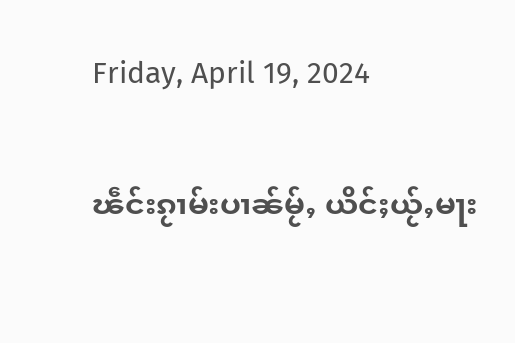Friday, April 19, 2024

ၽဵင်းၵႂၢမ်းပၢၼ်မႂ်ႇ ယိင်ႈယႂ်ႇမႃး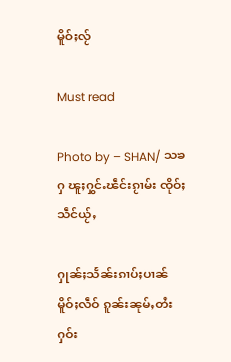မိူဝ်ႈလႂ်

Must read

Photo by – SHAN/ သၶႁ ၽူႈႁွင်ႉၽဵင်းၵႂၢမ်း ၸိုဝ်ႈသဵင်ယႂ်ႇ

ႁုၼ်ႈသႅၼ်းၵၢပ်ႈပၢၼ်မိူဝ်ႈလဵဝ် ၵူၼ်းၼုမ်ႇတႆးႁဝ်း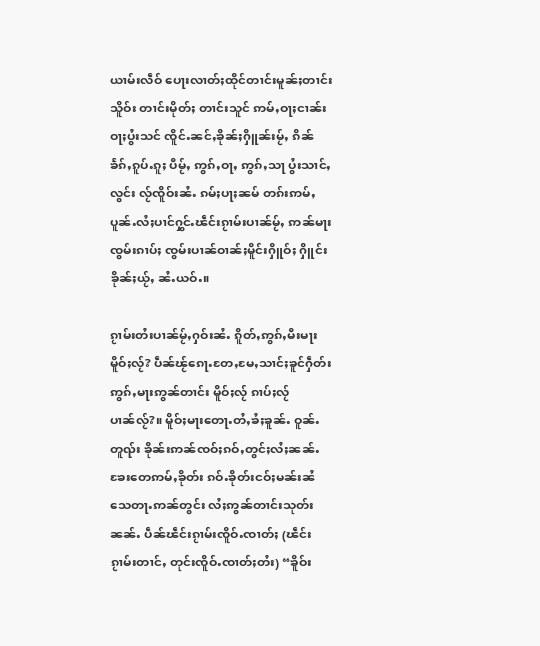ယၢမ်းလဵဝ် ပေႃးလၢတ်ႈထိုင်တၢင်းမူၼ်ႈတၢင်းသိူဝ်း တၢင်းမိုတ်ႈ တၢင်းသူင် ဢမ်ႇဝႃႈငၢၼ်း ဝႃႈပွႆးသင် ၸိူင်ႉၼင်ႇၶိုၼ်ႈႁိူၼ်းမႂ်ႇ ၵိၼ်ၶႅၵ်ႇၵူပ်ႉၵူႈ ပီမႂ်ႇ ဢွၵ်ႇဝႃႇ ဢွၵ်ႇသႃ ပွႆးသၢင်ႇလွင်း လႂ်ၸိူဝ်းၼႆႉ ၵမ်ႈပႃႈၼမ် တၵ်းဢမ်ႇပူၼ်ႉလႆႈပၢင်ႁွင်ႉၽဵင်းၵႂၢမ်းပၢၼ်မႂ်ႇ ဢၼ်မႃးၸွမ်းၵၢပ်ႈ ၸွမ်းပၢၼ်ဝၢၼ်ႈမိူင်းႁိူဝ်ႈ ႁိူင်းၶိုၼ်ႈယႂ်ႇ ၼႆႉယဝ်ႉ။

ၵႂၢမ်းတႆးပၢၼ်မႂ်ႇႁဝ်းၼႆႉ ၵိူတ်ႇဢွၵ်ႇမီးမႃးမိူဝ်ႈလႂ်? ပဵၼ်ၽႂ်ၵေႃႉတႄႇမႄႇသၢင်ႈၶူင်ႁဵတ်းဢွၵ်ႇမႃးဢွၼ်တၢင်း မိူဝ်ႈလႂ် ၵၢပ်ႈလႂ်ပၢၼ်လႂ်?။ မိူဝ်ႈမႃးတေႃႉတႆႇၶႆႈၶူၼ်ႉ ဝူၼ်ႉတူၺ်း ၶိုၼ်းဢၼ်ၸဝ်ႈၵဝ်ႇတွင်ႈလႆႈၼၼ်ႉ ၶႄးတေဢမ်ႇၶိုတ်း ၵဝ်ႉၶိုတ်းငဝ်ႈမၼ်းၼႆသေတႃႉဢၼ်တွင်း လႆႈဢွၼ်တၢင်းသုတ်းၼၼ်ႉ ပဵၼ်ၽဵင်းၵႂၢမ်းၸိူဝ်ႉၸၢတ်ႈ (ၽဵင်းၵႂၢမ်းတၢင်ႇ တုင်းၸိူဝ်ႉၸၢတ်ႈတႆး) “ၶိူဝ်း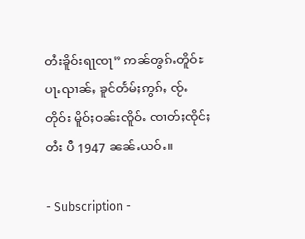တႆးၶိူဝ်းရႃၸႃ” ဢၼ်ၻွၵ်ႉတိူဝ်ႊပႃႉၺၢၼ်ႇ ၶူင်တႅမ်ႈဢွၵ်ႇ ၸႂ်ႉတိုဝ်း မိူဝ်ႈဝၼ်းၸိူဝ်ႉ ၸၢတ်ႈၸိုင်ႈတႆး ပီ 1947 ၼၼ်ႉယဝ်ႉ။

- Subscription -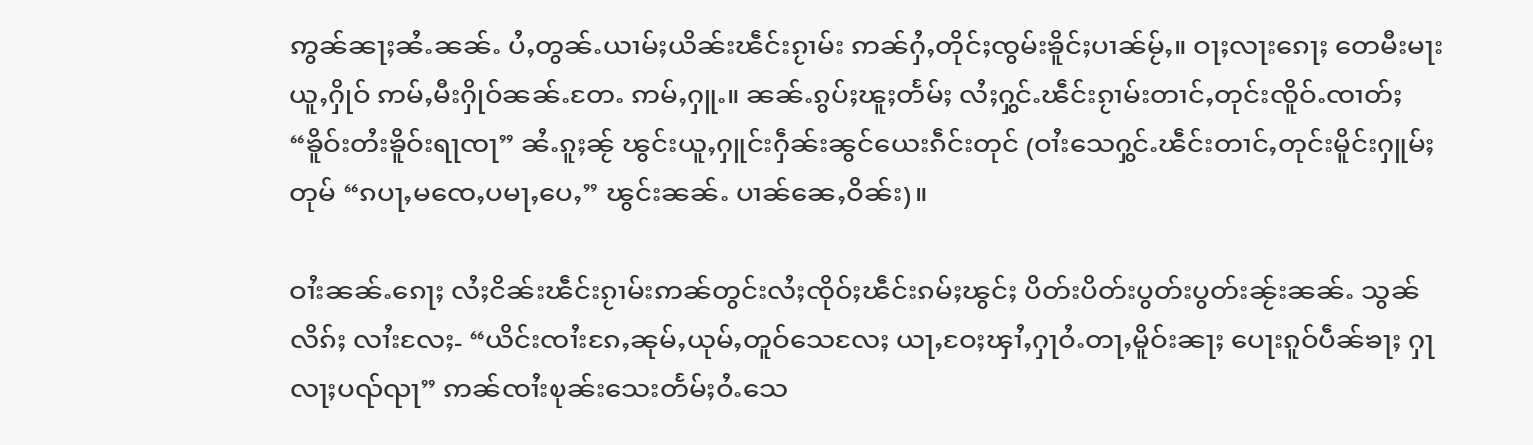ဢွၼ်ၼႃႈၼႆႉၼၼ်ႉ ပႆႇတွၼ်ႉယၢမ်ႈယိၼ်းၽဵင်းၵႂၢမ်း ဢၼ်ႁႆႇတိုင်ႈၸွမ်းၶိူင်ႈပၢၼ်မႂ်ႇ။ ဝႃႈလႃးၵေႃႈ တေမီးမႃးယူႇႁိုဝ် ဢမ်ႇမီးႁိုဝ်ၼၼ်ႉတႄႉ ဢမ်ႇႁူႉ။ ၼၼ်ႉၵွပ်ႈၽူႈတႅမ်ႈ လႆႈႁွင်ႉၽဵင်းၵႂၢမ်းတၢင်ႇတုင်းၸိူဝ်ႉၸၢတ်ႈ “ၶိူဝ်းတႆးၶိူဝ်းရႃၸႃ” ၼႆႉၵူႈၼႂ် ၽွင်းယူႇႁူင်းႁဵၼ်းၼွင်ယေးၵဵင်းတုင် (ဝၢႆးသေႁွင်ႉၽဵင်းတၢင်ႇတုင်းမိူင်းႁူမ်ႈတုမ် “ၵပႃႇမၸေႇပမႃႇပေႇ” ၽွင်းၼၼ်ႉ ပၢၼ်ၼေႇဝိၼ်း)။

ဝၢႆးၼၼ်ႉၵေႃႈ လႆႈငိၼ်းၽဵင်းၵႂၢမ်းဢၼ်တွင်းလႆႈၸိုဝ်ႈၽဵင်းၵမ်ႈၽွင်ႈ ပိတ်းပိတ်းပွတ်းပွတ်းၼႂ်းၼၼ်ႉ သွၼ်လိၵ်ႈ လၢႆးလႄႈ- “ယိင်းၸၢႆးၵႄႇၼုမ်ႇယုမ်ႇတူဝ်သေလႄႈ ယႃႇဝႄႈၾၢႆႇႁႃဝႆႉတႃႇမိူဝ်းၼႃႈ ပေႃးၵူဝ်ပဵၼ်ၶႃႈ ႁႃလႃႈပၺ်ၺႃ” ဢၼ်ၸၢႆးၿုၼ်းသေးတႅမ်ႈဝႆႉသေ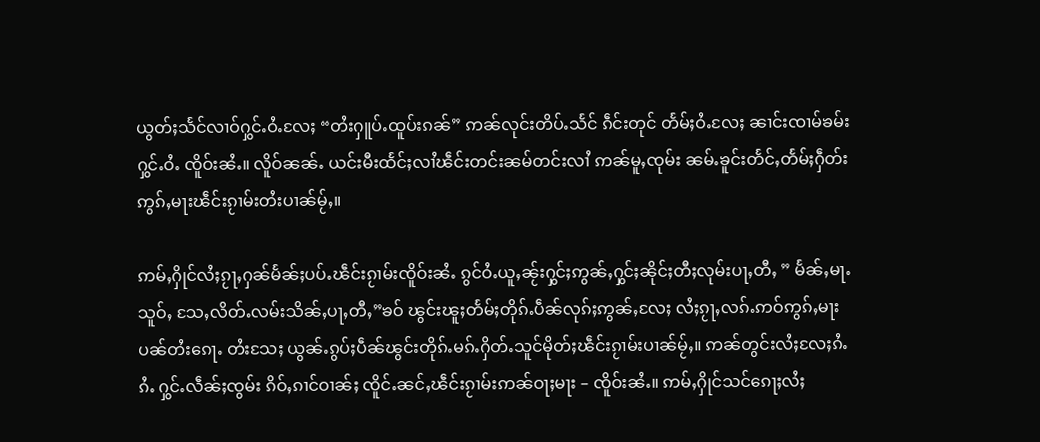ယွတ်ႈသႅင်လၢဝ်ႁွင်ႉဝႆႉလႄႈ “တႆးႁူပ်ႉထူပ်းၵၼ်” ဢၼ်လုင်းတိပ်ႉသႅင် ၵဵင်းတုင် တႅမ်ႈဝႆႉလႄႈ ၼၢင်းၸၢမ်ၶမ်းႁွင်ႉဝႆႉ ၸိူဝ်းၼႆႉ။ လိူဝ်ၼၼ်ႉ ယင်းမီးထႅင်ႈလၢႆၽဵင်းတင်းၼမ်တင်းလၢႆ ဢၼ်မူႇၸုမ်း ၼမ်ႉၶူင်းတႅင်ႇတႅမ်ႈႁဵတ်းဢွၵ်ႇမႃးၽဵင်းၵႂၢမ်းတႆးပၢၼ်မႂ်ႇ။

ဢမ်ႇႁိုင်လႆႈၵႂႃႇႁၼ်မႅၼ်ႈပပ်ႉၽဵင်းၵႂၢမ်းၸိူဝ်းၼႆႉ ၵွင်ဝႆႉယူႇၼႂ်းႁွင်ႈဢွၼ်ႇႁွင်ႈၼိုင်ႈတီႈလုမ်းပႃႇတီႇ ” မႅၼ်ႇမႃႉသူဝ်ႇ သႄႇလိတ်ႉလမ်းသိၼ်ႇပႃႇတီႇ”ၶဝ် ၽွင်းၽူႈတႅမ်ႈတိုၵ်ႉပဵၼ်လုၵ်ႈဢွၼ်ႇလႄႈ လႆႈၵႂႃႇလၵ်ႉဢဝ်ဢွၵ်ႇမႃးပၼ်တႆးၵေႃႉ တႆးသႄႈ ယွၼ်ႉၵွပ်ႈပဵၼ်ၽွင်းတိုၵ်ႉမၵ်ႉႁိတ်ႉသူင်မိုတ်ႈၽဵင်းၵႂၢမ်းပၢၼ်မႂ်ႇ။ ဢၼ်တွင်းလႆႈလႄႈၵႆႉၵႆႉ ႁွင်ႉလဵၼ်ႈၸွမ်း ၵိဝ်ႇၵၢင်ဝၢၼ်ႈ ၸိူင်ႉၼင်ႇၽဵင်းၵႂၢမ်းဢၼ်ဝႃႈမႃး – ၸိူဝ်းၼႆႉ။ ဢမ်ႇႁိုင်သင်ၵေႃႈလႆႈ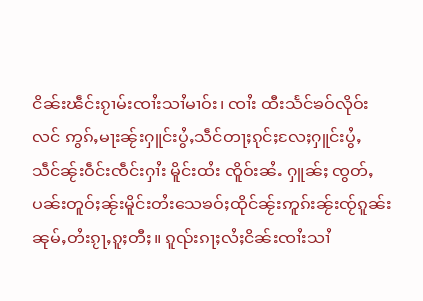ငိၼ်းၽဵင်းၵႂၢမ်းၸၢႆးသၢႆမၢဝ်း၊ ၸၢႆး ထီးသႅင်ၶဝ်လိုဝ်းလင် ဢွၵ်ႇမႃးၼႂ်းႁူင်းပွႆႇသဵင်တႃႈၵုင်ႈလႄႈႁူင်းပွႆႇသဵင်ၼႂ်းဝဵင်းၸဵင်းႁၢႆး မိူင်းထႆး ၸိူဝ်းၼႆႉ ႁူၼ်ႈ ၸွတ်ႇပၼ်းတူဝ်ႈၼႂ်းမိူင်းတႆးသေၶဝ်ႈထိုင်ၼႂ်းဢူၵ်းၼႂ်းၸႂ်ၵူၼ်း ၼုမ်ႇတႆးၵႂႃႇၵူႈတီႈ။ ၵူၺ်းၵႃႈလႆႈငိၼ်းၸၢႆးသၢႆ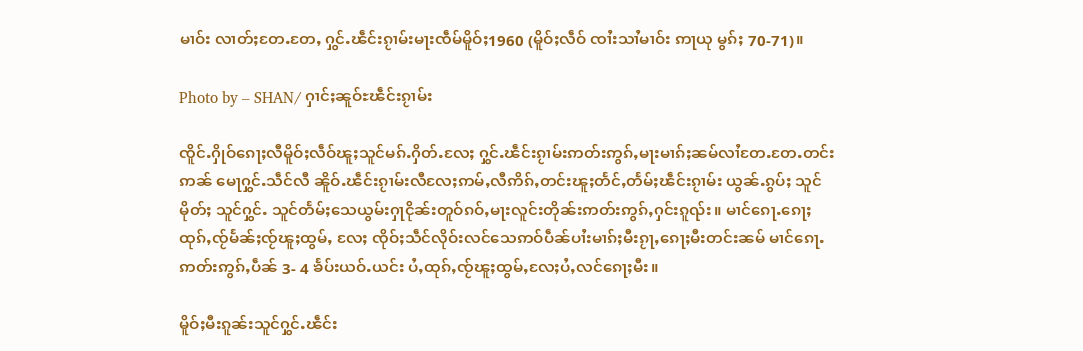မၢဝ်း လၢတ်ႈတႄႉတႄႇ ႁွင်ႉၽဵင်းၵႂၢမ်းမႃးၸဵမ်မိူဝ်ႈ1960 (မိူဝ်ႈလဵဝ် ၸၢႆးသၢႆမၢဝ်း ဢႃယု မွၵ်ႈ 70-71)။

Photo by – SHAN/ ႁၢင်ႈၼူဝ်ႊၽဵင်းၵႂၢမ်း

ၸိူင်ႉႁိုဝ်ၵေႃႈလီမိူဝ်ႈလဵဝ်ၽူႈသူင်မၵ်ႉႁိတ်ႉလႄႈ ႁွင်ႉၽဵင်းၵႂၢမ်းဢတ်းဢွၵ်ႇမႃးမၢၵ်ႈၼမ်လၢႆတႄႉတႄႉတင်း ဢၼ် မေႃႁွင်ႉသဵင်လီ ၼိူဝ်ႉၽဵင်းၵႂၢမ်းလီလႄႈဢမ်ႇလီဢိၵ်ႇတင်းၽူႈတႅင်ႇတႅမ်ႈၽဵင်းၵႂၢမ်း ယွၼ်ႉၵွပ်ႈ သူင်မိုတ်ႈ သူင်ႁွင်ႉ သူင်တႅမ်ႈသေယွမ်းႁႃငိုၼ်းတူဝ်ၵဝ်ႇမႃးလူင်းတိုၼ်းဢတ်းဢွၵ်ႇႁင်းၵူၺ်း။ မၢင်ၵေႃႉၵေႃႈထုၵ်ႇၸႂ်မႅၼ်ႈၸႂ်ၽူႈထွမ်ႇ လႄႈ ၸိုဝ်ႈသဵင်လိုဝ်းလင်သေဢဝ်ပဵၼ်ပၢႆးမၢၵ်ႈမီးၵႂႃႇၵေႃႈမီးတင်းၼမ် မၢင်ၵေႃႉဢတ်းဢွၵ်ႇပဵၼ် 3- 4 ၶႅပ်းယဝ်ႉယင်း ပႆႇထုၵ်ႇၸႂ်ၽူႈထွမ်ႇလႄႈပႆႇလင်ၵေႃႈမီး။

မိူဝ်ႈမီးၵူၼ်းသူင်ႁွင်ႉၽဵင်း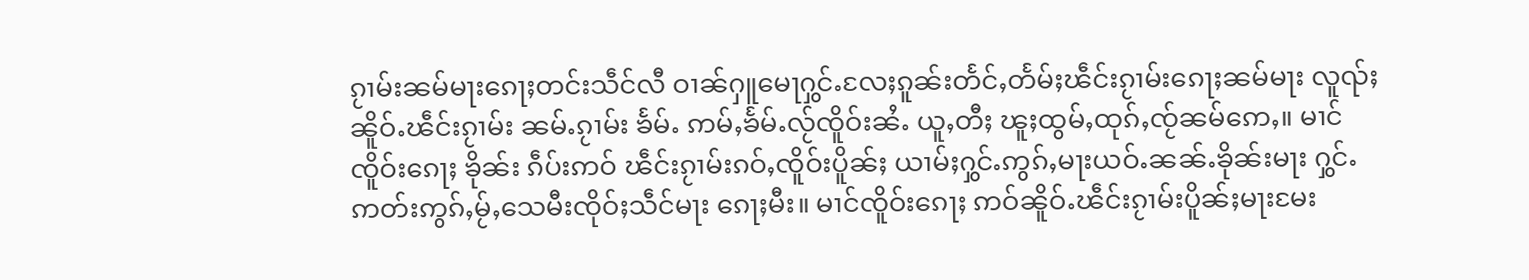ၵႂၢမ်းၼမ်မႃးၵေႃႈတင်းသဵင်လီ ဝၢၼ်ႁူမေႃႁွင်ႉလႄႈၵူၼ်းတႅင်ႇတႅမ်ႈၽဵင်းၵႂၢမ်းၵေႃႈၼမ်မႃး လူၺ်ႈၼိူဝ်ႉၽဵင်းၵႂၢမ်း ၼမ်ႉၵႂၢမ်း ၶႅမ်ႉ ဢမ်ႇၶႅမ်ႉလႂ်ၸိူဝ်းၼႆႉ ယူႇတီႈ ၽူႈထွမ်ႇထုၵ်ႇၸႂ်ၼမ်ဢေႇ။ မၢင်ၸိူဝ်းၵေႃႈ ၶိုၼ်း ၵဵပ်းဢဝ် ၽဵင်းၵႂၢမ်းၵဝ်ႇၸိူဝ်းပိူၼ်ႈ ယၢမ်ႈႁွင်ႉဢွၵ်ႇမႃးယဝ်ႉၼၼ်ႉၶိုၼ်းမႃး ႁွင်ႉဢတ်းဢွၵ်ႇမႂ်ႇသေမီးၸိုဝ်ႈသဵင်မႃး ၵေႃႈမီး။ မၢင်ၸိူဝ်းၵေႃႈ ဢဝ်ၼိူဝ်ႉၽဵင်းၵႂၢမ်းပိူၼ်ႈမႃးမႄး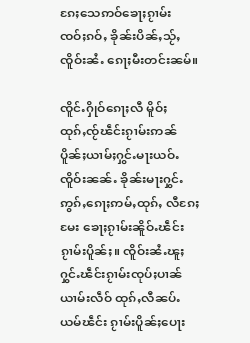ၵႄႈသေဢဝ်ၶေႃႈၵႂၢမ်း ၸဝ်ႈၵဝ်ႇ ၶိုၼ်းပိၼ်ႇသႂ်ႇၸိူဝ်းၼႆႉ ၵေႃႈမီးတင်းၼမ်။

ၸိူင်ႉႁိုဝ်ၵေႃႈလီ မိူဝ်ႈထုၵ်ႇၸႂ်ၽဵင်းၵႂၢမ်းဢၼ်ပိူၼ်ႈယၢမ်ႈႁွင်ႉမႃးယဝ်ႉၸိူဝ်းၼၼ်ႉ ၶိုၼ်းမႃးႁွင်ႉဢွၵ်ႇၵေႃႈဢမ်ႇထုၵ်ႇ လီၵႄႈမႄး ၶေႃႈၵႂၢမ်းၼိူဝ်ႉၽဵင်းၵႂၢမ်းပိူၼ်ႈ။ ၸိူဝ်းၼႆႉၽူႈႁွင်ႉၽဵင်းၵႂၢမ်းၸုပ်ႈပၢၼ်ယၢမ်းလဵဝ် ထုၵ်ႇလီၼပ်ႉယမ်ၽဵင်း ၵႂၢမ်းပိူၼ်ႈပေႃး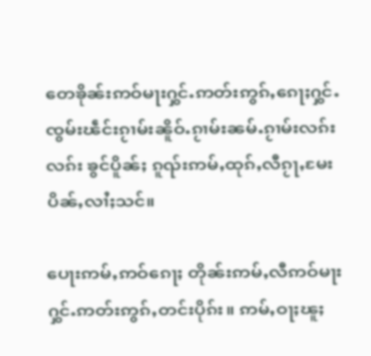တေၶိုၼ်းဢဝ်မႃးႁွင်ႉဢတ်းဢွၵ်ႇၵေႃႈႁွင်ႉၸွမ်းၽဵင်းၵႂၢမ်းၼိူဝ်ႉၵႂၢမ်းၼမ်ႉၵႂၢမ်းလၵ်းလၵ်း ၶွင်ပိူၼ်ႈ ၵူၺ်းဢမ်ႇထုၵ်ႇလီၵႂႃႇမႄးပိၼ်ႇလၢႆႈသင်။

ပေႃးဢမ်ႇဢဝ်ၵေႃႈ တိုၼ်းဢမ်ႇလီဢဝ်မႃးႁွင်ႉဢတ်းဢွၵ်ႇတင်းပိုၵ်း။ ဢမ်ႇဝႃႈၽူႈ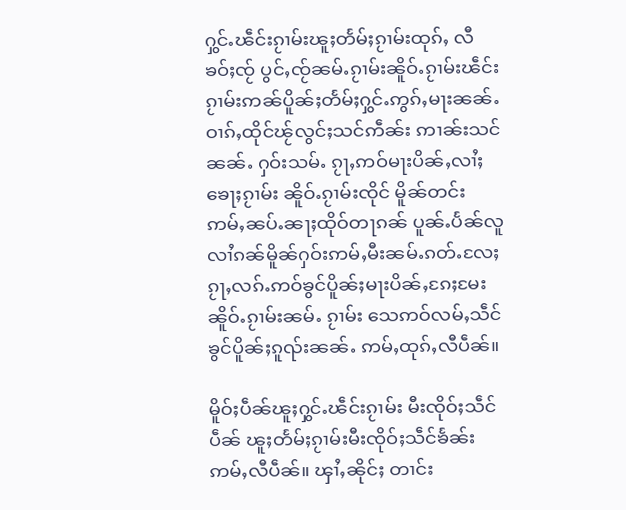ႁွင်ႉၽဵင်းၵႂၢမ်းၽူႈတႅမ်ႈၵႂၢမ်းထုၵ်ႇ လီၶဝ်ႈၸႂ် ပွင်ႇၸႂ်ၼမ်ႉၵႂၢမ်းၼိူဝ်ႉၵႂၢမ်းၽဵင်းၵႂၢမ်းဢၼ်ပိူၼ်ႈတႅမ်ႈႁွင်ႉဢွၵ်ႇမႃးၼၼ်ႉ ဝၢၵ်ႇထိုင်ၽႂ်လွင်ႈသင်ဢဵၼ်း ဢၢၼ်းသင်ၼၼ်ႉ ႁဝ်းသမ်ႉ ၵႂႃႇဢဝ်မႃးပိၼ်ႇလၢႆႈၶေႃႈၵႂၢမ်း ၼိူဝ်ႉၵႂၢမ်းၸိုင် မိူၼ်တင်း ဢမ်ႇၼပ်ႉၼႃႈထိုဝ်တႃၵၼ် ပူၼ်ႉပႅၼ်လူလၢႆၵၼ်မိူၼ်ႁဝ်းဢမ်ႇမီးၼမ်ႉၵတ်ႉလႄႈ ၵႂႃႇလၵ်ႉဢဝ်ၶွင်ပိူၼ်ႈမႃးပိၼ်ႇၵႄႈမႄးၼိူဝ်ႉၵႂၢမ်းၼမ်ႉ ၵႂၢမ်း သေဢဝ်လမ်ႇသဵင်ၶွင်ပိူၼ်ႈၵူၺ်းၼၼ်ႉ ဢမ်ႇထုၵ်ႇလီပဵၼ်။

မိူဝ်ႈပဵၼ်ၽူႈႁွင်ႉၽဵင်းၵႂၢမ်း မီးၸိုဝ်ႈသဵင်ပဵၼ် ၽူႈတႅမ်ႈၵႂၢမ်းမီးၸိုဝ်ႈသဵင်ၶႅၼ်းဢမ်ႇလီပဵၼ်။ ၾၢႆႇၼိုင်ႈ တၢင်း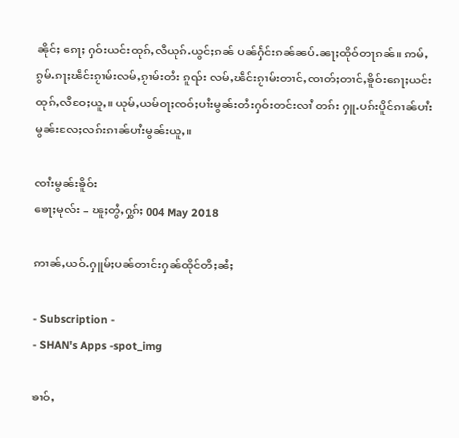ၼိုင်ႈ ၵေႃႈ ႁဝ်းယင်းထုၵ်ႇလီယုၵ်ႉယွင်ႈၵၼ် ပၼ်ႁႅင်းၵၼ်ၼပ်ႉၼႃႈထိုဝ်တႃၵၼ်။ ဢမ်ႇၵွမ်ႉၵႃႈၽဵင်းၵႂၢမ်းလမ်ႇၵႂၢမ်းတႆး ၵူၺ်း လမ်ႇၽဵင်းၵႂၢမ်းတၢင်ႇၸၢတ်ႈတၢင်ႇၶိူဝ်းၵေႃႈယင်းထုၵ်ႇလီဝႄႈယူႇ။ ယုမ်ႇယမ်ဝႃႈၸဝ်ႈပၢႆးမွၼ်းတႆးႁဝ်းတင်းလၢႆ တၵ်း ႁူႉပၵ်းပိူင်ၵၢၼ်ပၢႆးမွၼ်းလႄႈလၵ်းၵၢၼ်ပၢႆးမွၼ်းယူႇ။

ၸၢႆးမွၼ်းၶိူဝ်း
ၶေႃႈမုလ်း – ၽူႈတွႆႇႁွၵ်ႈ 004 May 2018

ဢၢၼ်ႇယဝ်ႉႁူမ်ႈပၼ်တၢင်းႁၼ်ထိုင်တီႈၼႆႈ

- Subscription -
- SHAN's Apps -spot_img

ၶၢဝ်ႇ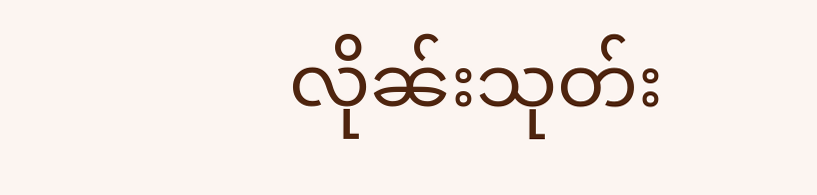လိုၼ်းသုတ်း